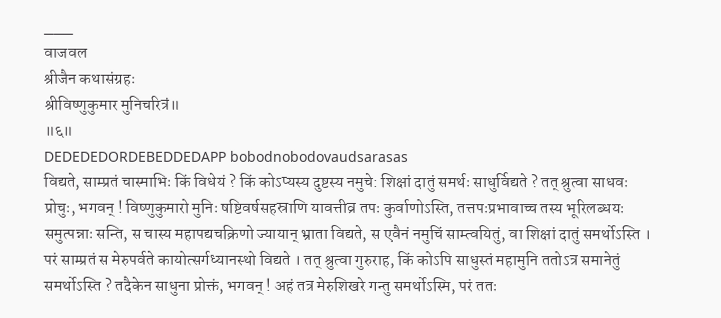___
वाजवल
श्रीजैन कथासंग्रहः
श्रीविष्णुकुमार मुनिचरित्रं॥
॥६॥
DEDEDEDORDEBEDDEDAPP bobodnobodovaudsarasas
विद्यते, साम्प्रतं चास्माभिः किं विधेयं ? किं कोऽप्यस्य दुष्टस्य नमुचे: शिक्षां दातुं समर्थः साधुर्विद्यते ? तत् श्रुत्वा साधवः प्रोचुः, भगवन् ! विष्णुकुमारो मुनिः षष्टिवर्षसहस्राणि यावत्तीव्र तपः कुर्वाणोऽस्ति, तत्तपःप्रभावाच्च तस्य भूरिलब्धयः समुत्पन्नाः सन्ति, स चास्य महापद्यचक्रिणो ज्यायान् भ्राता विद्यते, स एवैनं नमुचिं साम्त्वयितुं, वा शिक्षां दातुं समर्थोऽस्ति । परं साम्प्रतं स मेरुपर्वते कायोत्सर्गध्यानस्थो विद्यते । तत् श्रुत्वा गुरुराह, किं कोऽपि साधुस्तं महामुनि ततोऽत्र समानेतुं समर्थोऽस्ति ? तदैकेन साधुना प्रोक्तं, भगवन् ! अहं तत्र मेरुशिखरे गन्तु समर्थोऽस्मि, परं ततः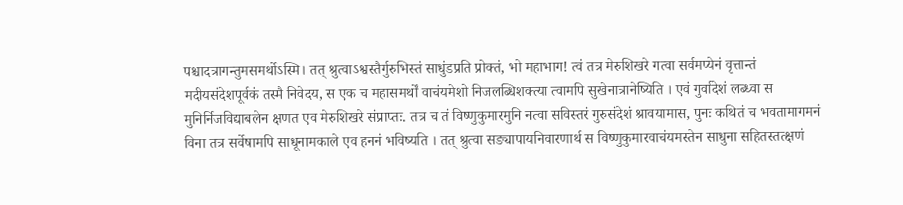पश्चादत्रागन्तुमसमर्थोऽस्मि। तत् श्रुत्वाऽश्वस्तैर्गुरुभिस्तं साधुंडप्रति प्रोक्तं, भो महाभाग! त्वं तत्र मेरुशिखरे गत्वा सर्वमप्येनं वृत्तान्तं मदीयसंदेशपूर्वकं तस्मै निवेदय, स एक च महासमर्थों वाचंयमेशो निजलब्धिशक्त्या त्वामपि सुखेनात्रानेष्यिति । एवं गुर्वादेशं लब्ध्वा स मुनिर्निजविद्याबलेन क्षणत एव मेरुशिखरे संप्राप्तः. तत्र च तं विष्णुकुमारमुनि नत्वा सविस्तरं गुरुसंदेशं श्रावयामास, पुनः कथितं च भवतामागमनं विना तत्र सर्वेषामपि साधूनामकाले एव हननं भविष्यति । तत् श्रुत्वा सङ्यापायनिवारणार्थ स विष्णुकुमारवाचंयमस्तेन साधुना सहितस्तत्क्षणं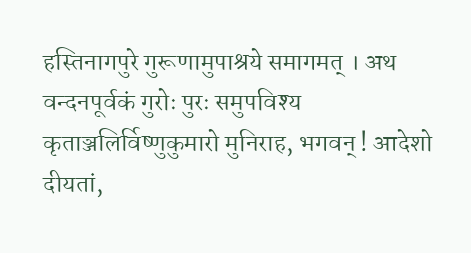हस्तिनागपुरे गुरूणामुपाश्रये समागमत् । अथ वन्दनपूर्वकं गुरोः पुरः समुपविश्य कृताञ्जलिर्विष्णुकुमारो मुनिराह, भगवन् ! आदेशो दीयतां,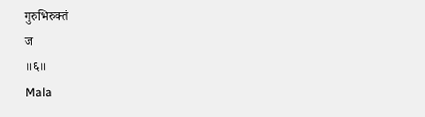गुरुभिरुक्तं
ज
॥६॥
Mala